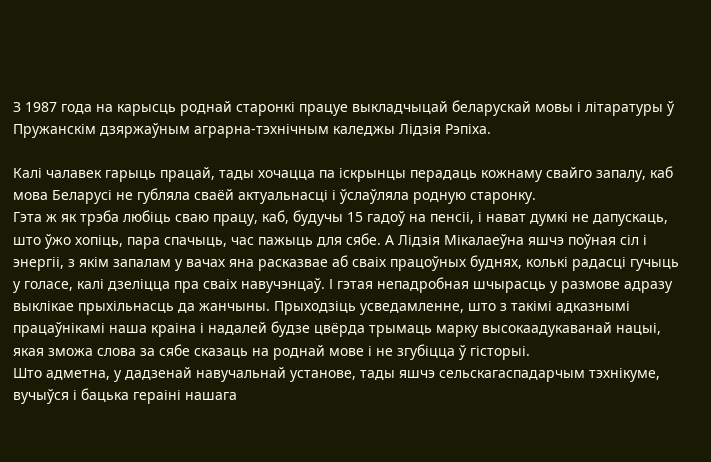З 1987 года на карысць роднай старонкі працуе выкладчыцай беларускай мовы і літаратуры ў Пружанскім дзяржаўным аграрна-тэхнічным каледжы Лідзія Рэпіха.

Калі чалавек гарыць працай, тады хочацца па іскрынцы перадаць кожнаму свайго запалу, каб мова Беларусі не губляла сваёй актуальнасці і ўслаўляла родную старонку.
Гэта ж як трэба любіць сваю працу, каб, будучы 15 гадоў на пенсіі, і нават думкі не дапускаць, што ўжо хопіць, пара спачыць, час пажыць для сябе. А Лідзія Мікалаеўна яшчэ поўная сіл і энергіі, з якім запалам у вачах яна расказвае аб сваіх працоўных буднях, колькі радасці гучыць у голасе, калі дзеліцца пра сваіх навучэнцаў. І гэтая непадробная шчырасць у размове адразу выклікае прыхільнасць да жанчыны. Прыходзіць усведамленне, што з такімі адказнымі працаўнікамі наша краіна і надалей будзе цвёрда трымаць марку высокаадукаванай нацыі, якая зможа слова за сябе сказаць на роднай мове і не згубіцца ў гісторыі.
Што адметна, у дадзенай навучальнай установе, тады яшчэ сельскагаспадарчым тэхнікуме, вучыўся і бацька гераіні нашага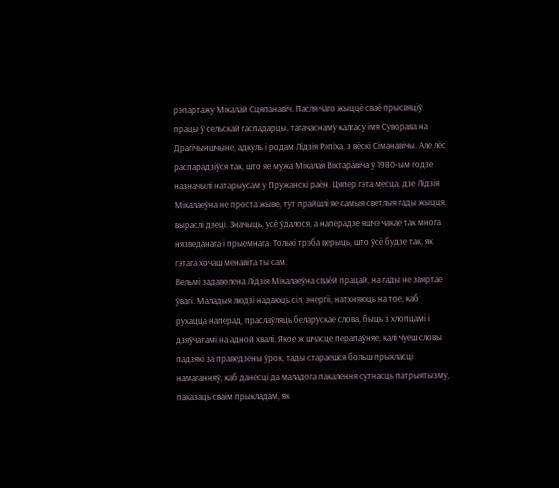рэпартажу Мікалай Сцяпанавіч. Пасля чаго жыццё сваё прысвяціў працы ў сельскай гаспадарцы, тагачаснаму калгасу імя Суворава на Драгічыншчыне, адкуль і родам Лідзія Рэпіха, з вёскі Сіманавічы. Але лёс распарадзіўся так, што яе мужа Мікалая Віктаравіча ў 1980-ым годзе назначылі натарыусам у Пружанскі раён. Цяпер гэта месца, дзе Лідзія Мікалаеўна не проста жыве, тут прайшлі яе самыя светлыя гады жыцця, выраслі дзеці. Значыць, усё ўдалося, а наперадзе яшчэ чакае так многа нязведанага і прыемнага. Толькі трэба верыць, што ўсё будзе так, як гэтага хочаш менавіта ты сам.
Вельмі задаволена Лідзія Мікалаеўна сваёй працай, на гады не звяртае ўвагі. Маладыя людзі надаюць сіл, энергіі, натхняюць на тое, каб рухацца наперад, праслаўляць беларускае слова, быць з хлопцамі і дзяўчатамі на адной хвалі. Якое ж шчасце перапаўняе, калі чуеш словы падзякі за праведзены ўрок, тады стараешся больш прыкласці намаганняў, каб данесці да маладога пакалення сутнасць патрыятызму, паказаць сваім прыкладам, як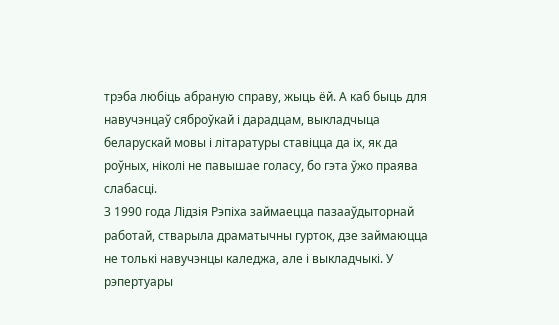трэба любіць абраную справу, жыць ёй. А каб быць для навучэнцаў сяброўкай і дарадцам, выкладчыца беларускай мовы і літаратуры ставіцца да іх, як да роўных, ніколі не павышае голасу, бо гэта ўжо праява слабасці.
З 1990 года Лідзія Рэпіха займаецца пазааўдыторнай работай, стварыла драматычны гурток, дзе займаюцца не толькі навучэнцы каледжа, але і выкладчыкі. У рэпертуары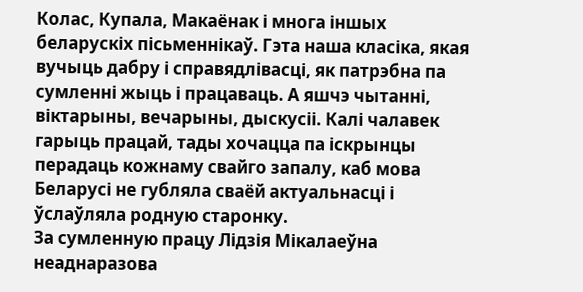Колас, Купала, Макаёнак і многа іншых беларускіх пісьменнікаў. Гэта наша класіка, якая вучыць дабру і справядлівасці, як патрэбна па сумленні жыць і працаваць. А яшчэ чытанні, віктарыны, вечарыны, дыскусіі. Калі чалавек гарыць працай, тады хочацца па іскрынцы перадаць кожнаму свайго запалу, каб мова Беларусі не губляла сваёй актуальнасці і ўслаўляла родную старонку.
За сумленную працу Лідзія Мікалаеўна неаднаразова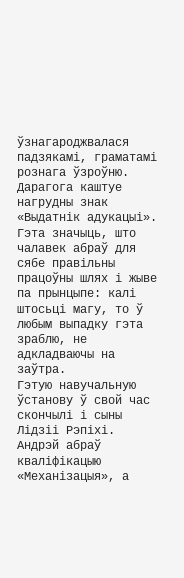ўзнагароджвалася падзякамі, граматамі рознага ўзроўню. Дарагога каштуе нагрудны знак «Выдатнік адукацыі». Гэта значыць, што чалавек абраў для сябе правільны працоўны шлях і жыве па прынцыпе: калі штосьці магу, то ў любым выпадку гэта зраблю, не адкладваючы на заўтра.
Гэтую навучальную ўстанову ў свой час скончылі і сыны Лідзіі Рэпіхі. Андрэй абраў кваліфікацыю «Механізацыя», а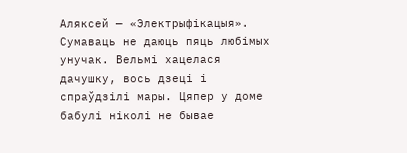Аляксей — «Электрыфікацыя». Сумаваць не даюць пяць любімых унучак. Вельмі хацелася дачушку, вось дзеці і спраўдзілі мары. Цяпер у доме бабулі ніколі не бывае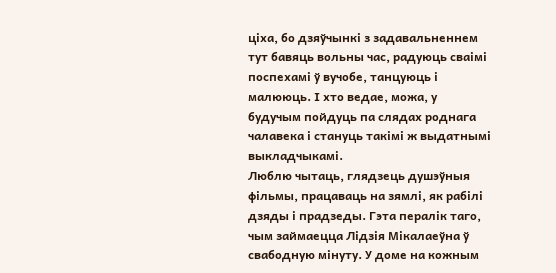ціха, бо дзяўчынкі з задавальненнем тут бавяць вольны час, радуюць сваімі поспехамі ў вучобе, танцуюць і малююць. І хто ведае, можа, у будучым пойдуць па слядах роднага чалавека і стануць такімі ж выдатнымі выкладчыкамі.
Люблю чытаць, глядзець душэўныя фільмы, працаваць на зямлі, як рабілі дзяды і прадзеды. Гэта пералік таго, чым займаецца Лідзія Мікалаеўна ў свабодную мінуту. У доме на кожным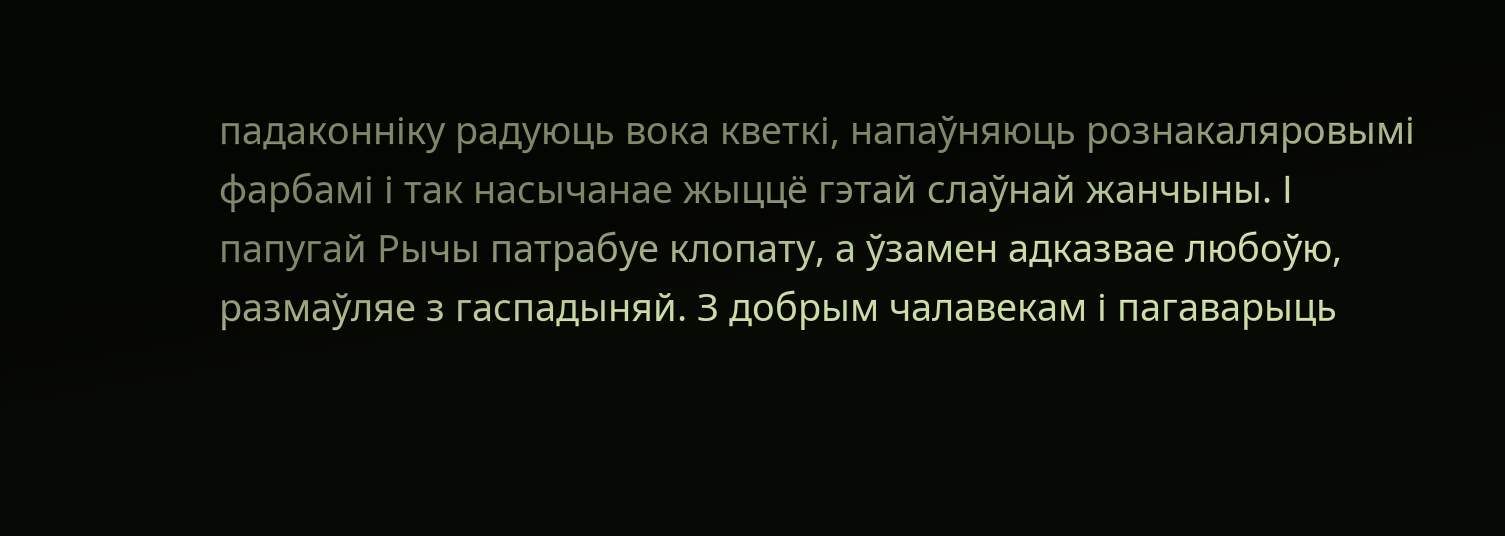падаконніку радуюць вока кветкі, напаўняюць рознакаляровымі фарбамі і так насычанае жыццё гэтай слаўнай жанчыны. І папугай Рычы патрабуе клопату, а ўзамен адказвае любоўю, размаўляе з гаспадыняй. З добрым чалавекам і пагаварыць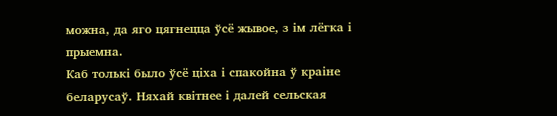можна, да яго цягнецца ўсё жывое, з ім лёгка і прыемна.
Каб толькі было ўсё ціха і спакойна ў краіне беларусаў. Няхай квітнее і далей сельская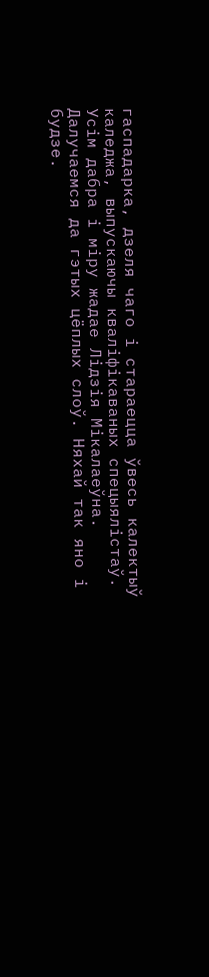гаспадарка, дзеля чаго і стараецца ўвесь калектыў каледжа, выпускаючы кваліфікаваных спецыялістаў. Усім дабра і міру жадае Лідзія Мікалаеўна. Далучаемся да гэтых цёплых слоў. Няхай так яно і будзе.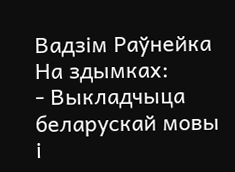Вадзім Раўнейка
На здымках:
- Выкладчыца беларускай мовы і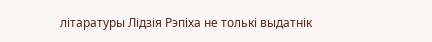літаратуры Лідзія Рэпіха не толькі выдатнік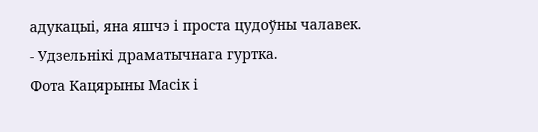адукацыі, яна яшчэ і проста цудоўны чалавек.
- Удзельнікі драматычнага гуртка.
Фота Кацярыны Масік і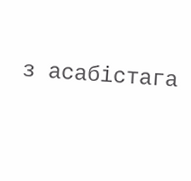з асабістага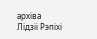архіва
Лідзіі Рэпіхі